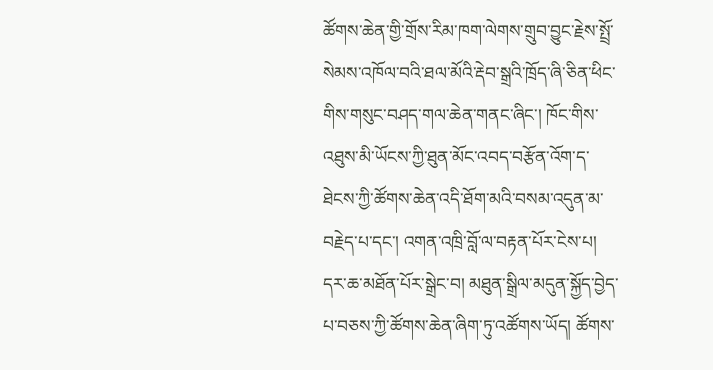ཚོགས་ཆེན་གྱི་གྲོས་རིམ་ཁག་ལེགས་གྲུབ་བྱུང་རྗེས་སྤྲོ་སེམས་འཁོལ་བའི་ཐལ་མོའི་རྡེབ་སྒྲའི་ཁྲོད་ཞི་ཅིན་ཕིང་གིས་གསུང་བཤད་གལ་ཆེན་གནང་ཞིང་། ཁོང་གིས་འཐུས་མི་ཡོངས་ཀྱི་ཐུན་མོང་འབད་བརྩོན་འོག་ད་ཐེངས་ཀྱི་ཚོགས་ཆེན་འདི་ཐོག་མའི་བསམ་འདུན་མ་བརྗེད་པ་དང་། འགན་འཁྲི་བློ་ལ་བརྟན་པོར་ངེས་པ། དར་ཆ་མཐོན་པོར་སྒྲེང་བ། མཐུན་སྒྲིལ་མདུན་སྐྱོད་བྱེད་པ་བཅས་ཀྱི་ཚོགས་ཆེན་ཞིག་ཏུ་འཚོགས་ཡོད། ཚོགས་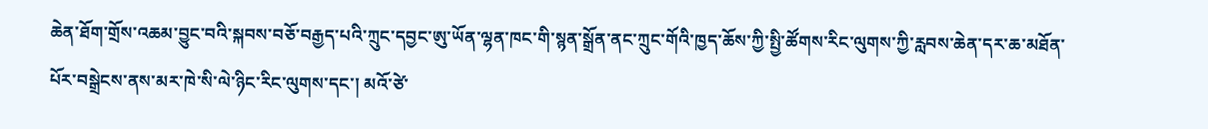ཆེན་ཐོག་གྲོས་འཆམ་བྱུང་བའི་སྐབས་བཅོ་བརྒྱད་པའི་ཀྲུང་དབྱང་ཨུ་ཡོན་ལྷན་ཁང་གི་སྙན་སྒྲོན་ནང་ཀྲུང་གོའི་ཁྱད་ཆོས་ཀྱི་སྤྱི་ཚོགས་རིང་ལུགས་ཀྱི་རླབས་ཆེན་དར་ཆ་མཐོན་པོར་བསྒྲེངས་ནས་མར་ཁེ་སི་ལེ་ཉིང་རིང་ལུགས་དང་། མའོ་ཙེ་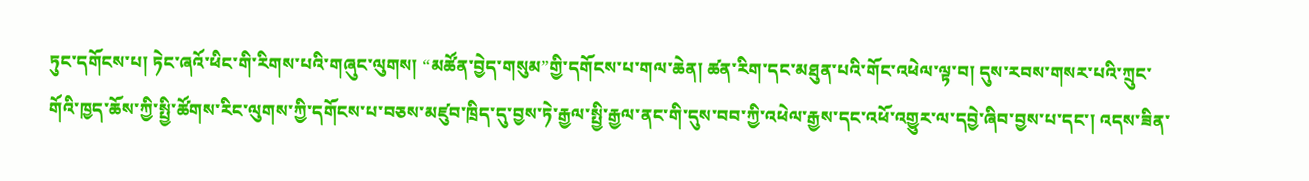ཏུང་དགོངས་པ། ཏེང་ཞའོ་ཕིང་གི་རིགས་པའི་གཞུང་ལུགས། “མཚོན་བྱེད་གསུམ”གྱི་དགོངས་པ་གལ་ཆེན། ཚན་རིག་དང་མཐུན་པའི་གོང་འཕེལ་ལྟ་བ། དུས་རབས་གསར་པའི་ཀྲུང་གོའི་ཁྱད་ཆོས་ཀྱི་སྤྱི་ཚོགས་རིང་ལུགས་ཀྱི་དགོངས་པ་བཅས་མཛུབ་ཁྲིད་དུ་བྱས་ཏེ་རྒྱལ་སྤྱི་རྒྱལ་ནང་གི་དུས་བབ་ཀྱི་འཕེལ་རྒྱས་དང་འཕོ་འགྱུར་ལ་དབྱེ་ཞིབ་བྱས་པ་དང་། འདས་ཟིན་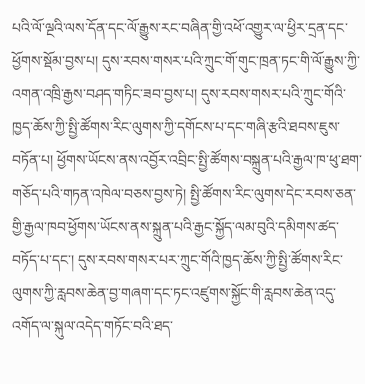པའི་ལོ་ལྔའི་ལས་དོན་དང་ལོ་རྒྱུས་རང་བཞིན་གྱི་འཕོ་འགྱུར་ལ་ཕྱིར་དྲན་དང་ཕྱོགས་སྡོམ་བྱས་པ། དུས་རབས་གསར་པའི་ཀྲུང་གོ་གུང་ཁྲན་ཏང་གི་ལོ་རྒྱུས་ཀྱི་འགན་འཁྲི་རྒྱས་བཤད་གཏིང་ཟབ་བྱས་པ། དུས་རབས་གསར་པའི་ཀྲུང་གོའི་ཁྱད་ཆོས་ཀྱི་སྤྱི་ཚོགས་རིང་ལུགས་ཀྱི་དགོངས་པ་དང་གཞི་རྩའི་ཐབས་ཇུས་བཏོན་པ། ཕྱོགས་ཡོངས་ནས་འབྱོར་འབྲིང་སྤྱི་ཚོགས་བསྐྲུན་པའི་རྒྱལ་ཁ་ཕུ་ཐག་གཅོད་པའི་གཏན་འཁེལ་བཅས་བྱས་ཏེ། སྤྱི་ཚོགས་རིང་ལུགས་དེང་རབས་ཅན་གྱི་རྒྱལ་ཁབ་ཕྱོགས་ཡོངས་ནས་སྐྲུན་པའི་རྒྱང་སྐྱོད་ལམ་བུའི་དམིགས་ཚད་བཏོད་པ་དང་། དུས་རབས་གསར་པར་ཀྲུང་གོའི་ཁྱད་ཆོས་ཀྱི་སྤྱི་ཚོགས་རིང་ལུགས་ཀྱི་རླབས་ཆེན་བྱ་གཞག་དང་ཏང་འཛུགས་སྐྱོང་གི་རླབས་ཆེན་འདུ་འགོད་ལ་སྐུལ་འདེད་གཏོང་བའི་ཐད་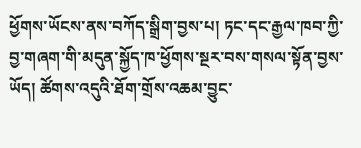ཕྱོགས་ཡོངས་ནས་བཀོད་སྒྲིག་བྱས་པ། ཏང་དང་རྒྱལ་ཁབ་ཀྱི་བྱ་གཞག་གི་མདུན་སྐྱོད་ཁ་ཕྱོགས་སྔར་བས་གསལ་སྟོན་བྱས་ཡོད། ཚོགས་འདུའི་ཐོག་གྲོས་འཆམ་བྱུང་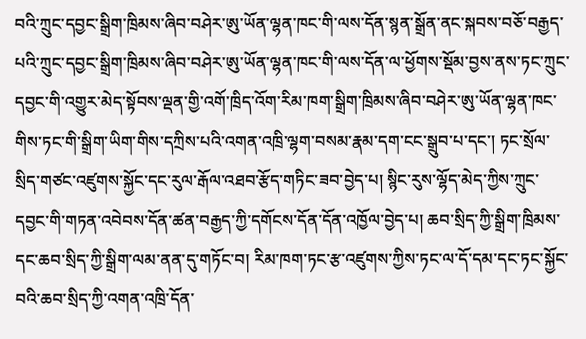བའི་ཀྲུང་དབྱང་སྒྲིག་ཁྲིམས་ཞིབ་བཤེར་ཨུ་ཡོན་ལྷན་ཁང་གི་ལས་དོན་སྙན་སྒྲོན་ནང་སྐབས་བཅོ་བརྒྱད་པའི་ཀྲུང་དབྱང་སྒྲིག་ཁྲིམས་ཞིབ་བཤེར་ཨུ་ཡོན་ལྷན་ཁང་གི་ལས་དོན་ལ་ཕྱོགས་སྡོམ་བྱས་ནས་ཏང་ཀྲུང་དབྱང་གི་འགྱུར་མེད་སྟོབས་ལྡན་གྱི་འགོ་ཁྲིད་འོག་རིམ་ཁག་སྒྲིག་ཁྲིམས་ཞིབ་བཤེར་ཨུ་ཡོན་ལྷན་ཁང་གིས་ཏང་གི་སྒྲིག་ཡིག་གིས་དཀྲིས་པའི་འགན་འཁྲི་ལྷག་བསམ་རྣམ་དག་ངང་སྒྲུབ་པ་དང་། ཏང་སྲོལ་སྲིད་གཙང་འཛུགས་སྐྱོང་དང་རུལ་རྒོལ་འཐབ་རྩོད་གཏིང་ཟབ་བྱེད་པ། སྙིང་རུས་ལྷོད་མེད་ཀྱིས་ཀྲུང་དབྱང་གི་གཏན་འབེབས་དོན་ཚན་བརྒྱད་ཀྱི་དགོངས་དོན་དོན་འཁྱོལ་བྱེད་པ། ཆབ་སྲིད་ཀྱི་སྒྲིག་ཁྲིམས་དང་ཆབ་སྲིད་ཀྱི་སྒྲིག་ལམ་ནན་དུ་གཏོང་བ། རིམ་ཁག་ཏང་རྩ་འཛུགས་ཀྱིས་ཏང་ལ་དོ་དམ་དང་ཏང་སྐྱོང་བའི་ཆབ་སྲིད་ཀྱི་འགན་འཁྲི་དོན་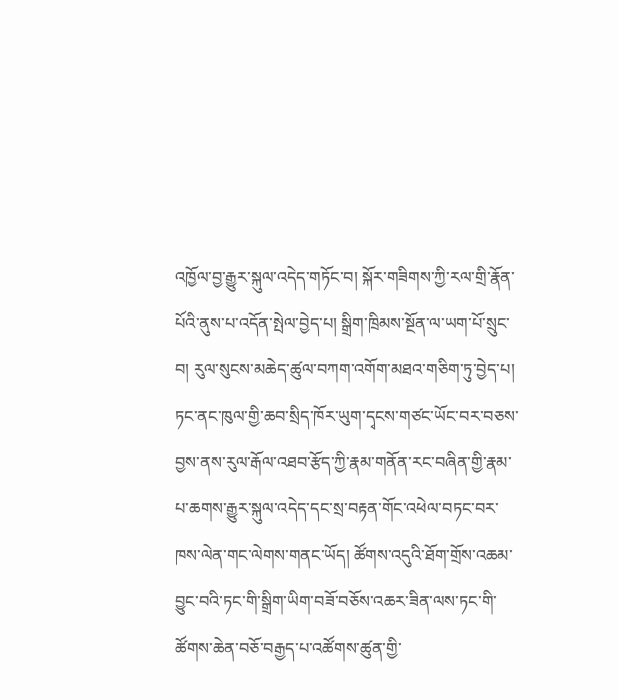འཁྱོལ་བྱ་རྒྱུར་སྐུལ་འདེད་གཏོང་བ། སྐོར་གཟིགས་ཀྱི་རལ་གྲི་རྣོན་པོའི་ནུས་པ་འདོན་སྤེལ་བྱེད་པ། སྒྲིག་ཁྲིམས་སྔོན་ལ་ཡག་པོ་སྲུང་བ། རུལ་སུངས་མཆེད་ཚུལ་བཀག་འགོག་མཐའ་གཅིག་ཏུ་བྱེད་པ། ཏང་ནང་ཁུལ་གྱི་ཆབ་སྲིད་ཁོར་ཡུག་དྭངས་གཙང་ཡོང་བར་བཅས་བྱས་ནས་རུལ་རྒོལ་འཐབ་རྩོད་ཀྱི་རྣམ་གནོན་རང་བཞིན་གྱི་རྣམ་པ་ཆགས་རྒྱུར་སྐུལ་འདེད་དང་སྲ་བརྟན་གོང་འཕེལ་བཏང་བར་ཁས་ལེན་གང་ལེགས་གནང་ཡོད། ཚོགས་འདུའི་ཐོག་གྲོས་འཆམ་བྱུང་བའི་ཏང་གི་སྒྲིག་ཡིག་བཟོ་བཅོས་འཆར་ཟིན་ལས་ཏང་གི་ཚོགས་ཆེན་བཅོ་བརྒྱད་པ་འཚོགས་ཚུན་གྱི་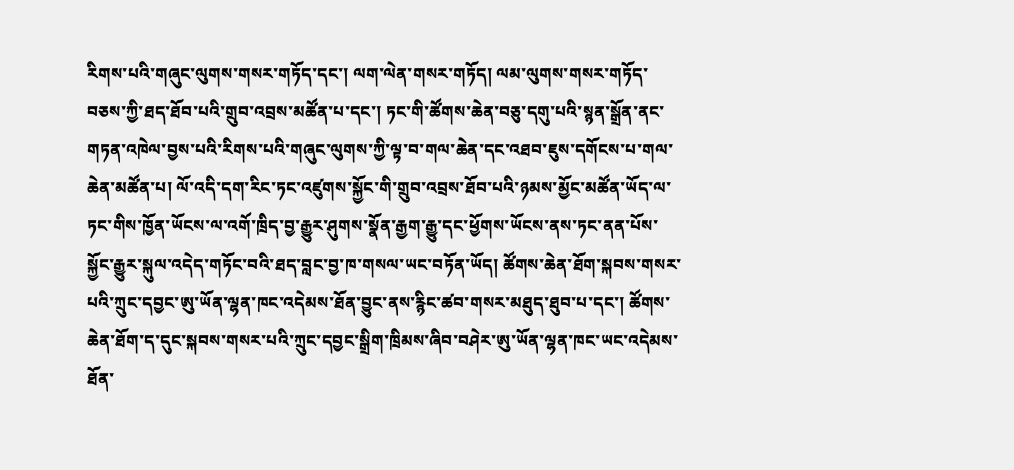རིགས་པའི་གཞུང་ལུགས་གསར་གཏོད་དང་། ལག་ལེན་གསར་གཏོད། ལམ་ལུགས་གསར་གཏོད་བཅས་ཀྱི་ཐད་ཐོབ་པའི་གྲུབ་འབྲས་མཚོན་པ་དང་། ཏང་གི་ཚོགས་ཆེན་བཅུ་དགུ་པའི་སྙན་སྒྲོན་ནང་གཏན་འཁེལ་བྱས་པའི་རིགས་པའི་གཞུང་ལུགས་ཀྱི་ལྟ་བ་གལ་ཆེན་དང་འཐབ་ཇུས་དགོངས་པ་གལ་ཆེན་མཚོན་པ། ལོ་འདི་དག་རིང་ཏང་འཛུགས་སྐྱོང་གི་གྲུབ་འབྲས་ཐོབ་པའི་ཉམས་མྱོང་མཚོན་ཡོད་ལ་ཏང་གིས་ཁྱོན་ཡོངས་ལ་འགོ་ཁྲིད་བྱ་རྒྱུར་ཤུགས་སྣོན་རྒྱག་རྒྱུ་དང་ཕྱོགས་ཡོངས་ནས་ཏང་ནན་པོས་སྐྱོང་རྒྱུར་སྐུལ་འདེད་གཏོང་བའི་ཐད་བླང་བྱ་ཁ་གསལ་ཡང་བཏོན་ཡོད། ཚོགས་ཆེན་ཐོག་སྐབས་གསར་པའི་ཀྲུང་དབྱང་ཨུ་ཡོན་ལྷན་ཁང་འདེམས་ཐོན་བྱུང་ནས་རྙིང་ཚབ་གསར་མཐུད་ཐུབ་པ་དང་། ཚོགས་ཆེན་ཐོག་ད་དུང་སྐབས་གསར་པའི་ཀྲུང་དབྱང་སྒྲིག་ཁྲིམས་ཞིབ་བཤེར་ཨུ་ཡོན་ལྷན་ཁང་ཡང་འདེམས་ཐོན་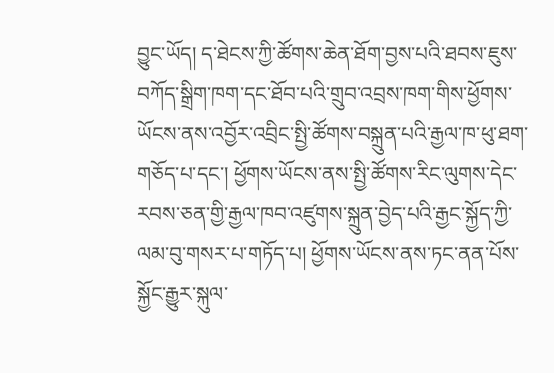བྱུང་ཡོད། ད་ཐེངས་ཀྱི་ཚོགས་ཆེན་ཐོག་བྱས་པའི་ཐབས་ཇུས་བཀོད་སྒྲིག་ཁག་དང་ཐོབ་པའི་གྲུབ་འབྲས་ཁག་གིས་ཕྱོགས་ཡོངས་ནས་འབྱོར་འབྲིང་སྤྱི་ཚོགས་བསྐྲུན་པའི་རྒྱལ་ཁ་ཕུ་ཐག་གཅོད་པ་དང་། ཕྱོགས་ཡོངས་ནས་སྤྱི་ཚོགས་རིང་ལུགས་དེང་རབས་ཅན་གྱི་རྒྱལ་ཁབ་འཛུགས་སྐྲུན་བྱེད་པའི་རྒྱང་སྐྱོད་ཀྱི་ལམ་བུ་གསར་པ་གཏོད་པ། ཕྱོགས་ཡོངས་ནས་ཏང་ནན་པོས་སྐྱོང་རྒྱུར་སྐུལ་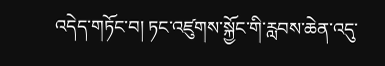འདེད་གཏོང་བ། ཏང་འཛུགས་སྐྱོང་གི་རླབས་ཆེན་འདུ་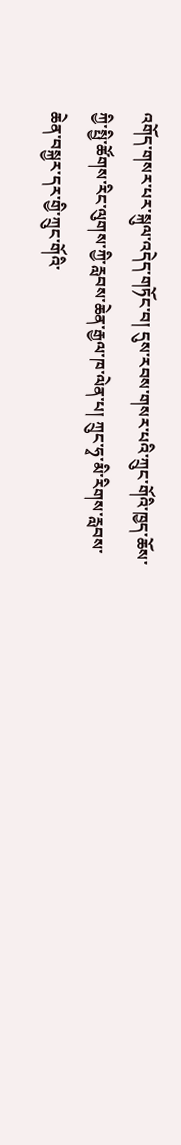འགོད་གསར་པར་སྐུལ་འདེད་གཏོང་བ། དུས་རབས་གསར་པའི་ཀྲུང་གོའི་ཁྱད་ཆོས་ཀྱི་སྤྱི་ཚོགས་རིང་ལུགས་ཀྱི་རླབས་ཆེན་རྒྱལ་ཁ་ལེན་པ། ཀྲུང་ཧྭ་མི་རིགས་རླབས་ཆེན་བསྐྱར་དར་གྱི་ཀྲུང་གོའི་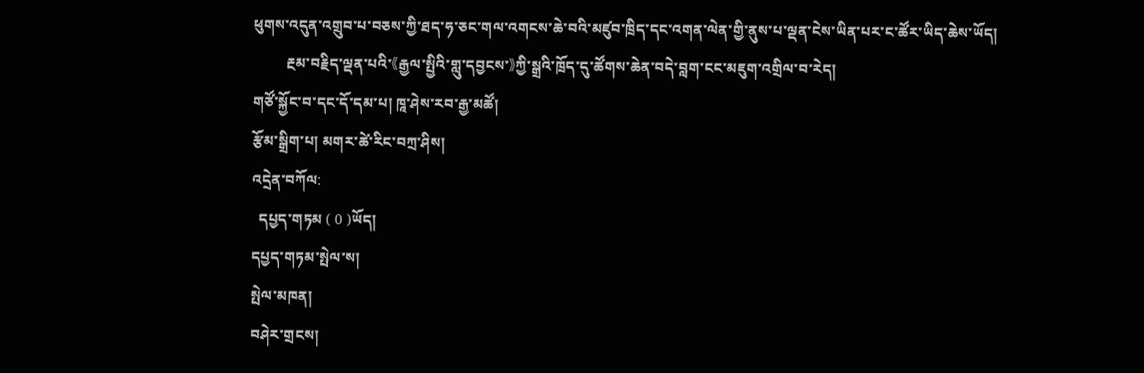ཕུགས་འདུན་འགྲུབ་པ་བཅས་ཀྱི་ཐད་ཧ་ཅང་གལ་འགངས་ཆེ་བའི་མཛུབ་ཁྲིད་དང་འགན་ལེན་གྱི་ནུས་པ་ལྡན་ངེས་ཡིན་པར་ང་ཚོར་ཡིད་ཆེས་ཡོད།
         རྔམ་བརྗིད་ལྡན་པའི་《རྒྱལ་སྤྱིའི་གླུ་དབྱངས་》ཀྱི་སྒྲའི་ཁྲོད་དུ་ཚོགས་ཆེན་བདེ་བླག་ངང་མཇུག་འགྲིལ་བ་རེད།
གཙོ་སྐྱོང་བ་དང་དོ་དམ་པ། ཁཱ་ཤེས་རབ་རྒྱ་མཚོ།
རྩོམ་སྒྲིག་པ། མགར་ཚེ་རིང་བཀྲ་ཤིས།
འདྲེན་བཀོལ:
  དཔྱད་གཏམ ( 0 )ཡོད།
དཔྱད་གཏམ་སྤེལ་ས།
སྤེལ་མཁན།
བཤེར་གྲངས།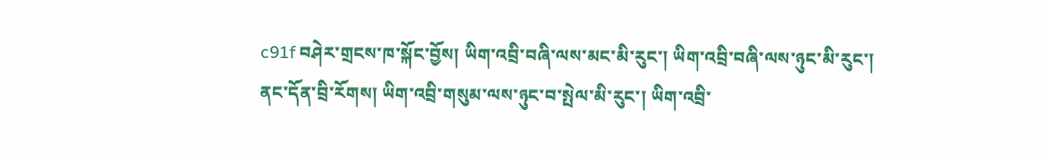c91f བཤེར་གྲངས་ཁ་སྐོང་བྱོས། ཡིག་འབྲི་བཞི་ལས་མང་མི་རུང་། ཡིག་འབྲི་བཞི་ལས་ཉུང་མི་རུང་།
ནང་དོན་བྲི་རོགས། ཡིག་འབྲི་གསུམ་ལས་ཉུང་བ་སྤེལ་མི་རུང་། ཡིག་འབྲི་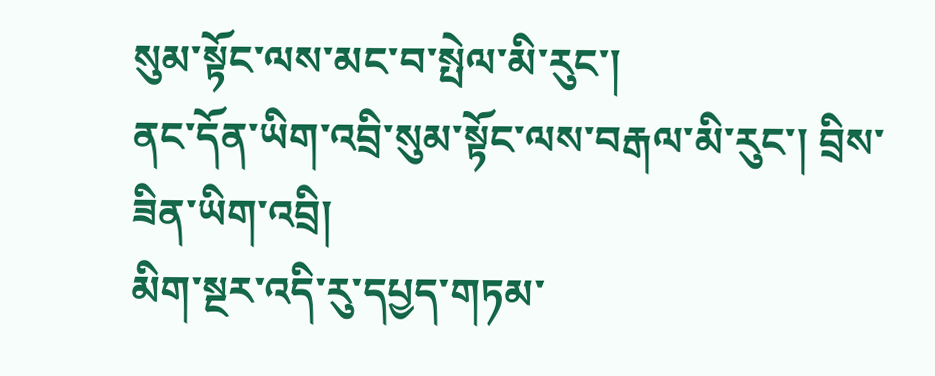སུམ་སྟོང་ལས་མང་བ་སྤེལ་མི་རུང་།
ནང་དོན་ཡིག་འབྲི་སུམ་སྟོང་ལས་བརྒལ་མི་རུང་། བྲིས་ཟིན་ཡིག་འབྲི།
མིག་སྔར་འདི་རུ་དཔྱད་གཏམ་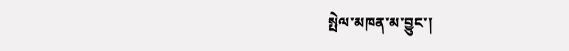སྤེལ་མཁན་མ་བྱུང་།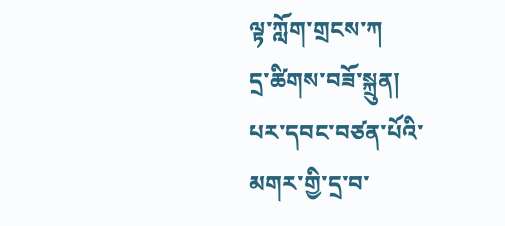ལྟ་ཀློག་གྲངས་ཀ
དྲ་ཚིགས་བཟོ་སྐྲུན།
པར་དབང་བཙན་པོའི་མགར་གྱི་དྲ་བ་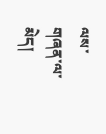ལས་གཞན་ལ་མེད།